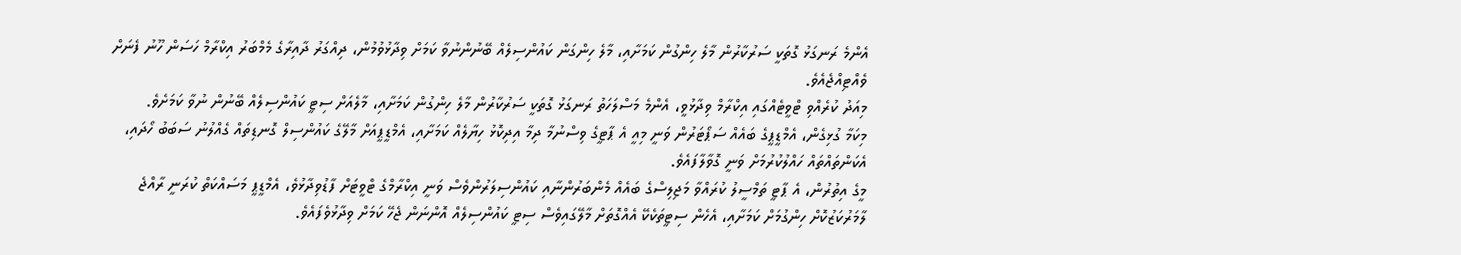އެންމެ ރަނގަޅު ގޮތަކީ ސަރުކާރުން މާލެ ހިންގުން ކަމަށާއި، މާލެ ހިންގަން ކައުންސިލެއް ބޭނުންނުވާ ކަމަށް ވިދާޅުވުމުން، ދިއްގަރު ދާއިރާގެ މެމްބަރު އިކްރާމް ހަސަން ހޫނު ފެނަށް ވެއްޓިއްޖެއެވެ.
މިއަދު ކުރެއްވި ޓްވީޓެއްގައި އިކްރާމް ވިދާޅުވީ، އެންމެ މަސްލަހަތު ރަނގަޅު ގޮތަކީ ސަރުކާރުން މާލެ ހިންގުން ކަމަށާއި، މާލެއަށް ސިޓީ ކައުންސިލެއް ބޭނުން ނުވާ ކަމަށެވެ.
މިކަމާ ގުޅިގެން، އެމްޑީޕީގެ ބައެއް ސަޕޯޓަރުން ވަނީ މިއީ އެ ޕާޓީގެ ވިސްނުމާ ދިމާ އިދިކޮޅު ހިޔާލެއް ކަމަށާއި، އެމްޑީޕީއަށް މާލޭގެ ކައުންސިލް ގޮނޑިތައް ގެއްލުނު ސަބަބު ހޯދައި، އެކަންތައްތައް ހައްލުކުރުމަށް ވަނީ ގޮވާލާފައެވެ.
މީގެ އިތުރުން، އެ ޕާޓީ ތަމްސީލު ކުރައްވާ މަޖިލިސްގެ ބައެއް މެންބަރުންނާއި ކައުންސިލަރުންވެސް ވަނީ އިކްރާމްގެ ޓްވީޓަށް ފާޑުވިދާޅުވެ، އެމްޑީޕީ މަސައްކަތް ކުރަނީ ރާއްޖެ ލާމަރުކަޒުކޮށް ހިންގުމަށް ކަމަށާއި، އެހެން ސިޓީތަކެކޭ އެއްގޮތަށް މާލޭގައިވެސް ސިޓީ ކައުންސިލެއް އޮންނަން ޖެހޭ ކަމަށް ވިދާޅުވެފައެވެ.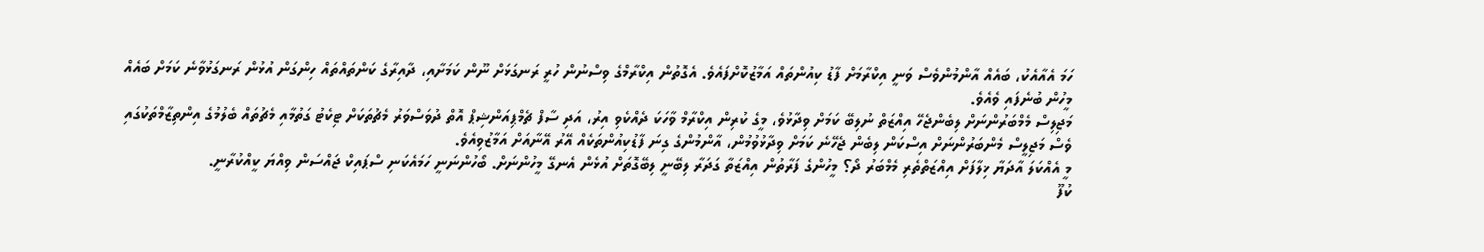ހަމަ އެއާއެކު، ބައެއް އާންމުންވެސް ވަނީ އިކްރާމަށް ފާޑު ކިއުންތައް އަމާޒުކޮށްފައެވެ. އެގޮތުން އިކްރާމްގެ ވިސްނުން ހުރީ ރަނގަޅަށް ނޫން ކަމަށާއި، ދާއިރާގެ ކަންތައްތައް ހިންގަން އުޅުން ރަނގަޅުވާނެ ކަމަށް ބައެއް މީހުން ބުނެފައި ވެއެވެ.
މަޖިލިސް މެމްބަރުންނަށް ލިބެންޖެހޭ އިއްޒަތް ނުލިބޭ ކަމަށް ވިދާޅުވެ، މީގެ ކުރިން އިކްރާމް ވާހަކަ ދެއްކެވި އިރު، އަދި ސާފް ޗެމްޕިއަންޝިޕް އޮތް ދުވަސްވަރު މެޗުތަކަށް ޓިކެޓު ގަތުމާއި މެޗުތައް ބެލުމުގެ އިންތިޒާމްތަކުގައި ވެސް މަޖިލީސް މެންބަރުންނަށް އިސްކަން ލިބެން ޖެހޭނެ ކަމަށް ވިދާޅުވުމުން، އާންމުންގެ ގިނަ ފާޑުކިއުންތަކެއް އޭރު އޭނާއަށް އަމާޒުވިއެވެ.
މީ އެއްކަލަ އާދަޔާ ޚިލާފަށް އިއްޒަތްތެރި މެމްބަރު ދޯ؟ މީހުންގެ ފަރާތުން އިއްޒަތާ ގަދަރާ ލިބޭނީ ލިބޭގޮތަށް އުޅެން އެނގޭ މީހުންނަށް. ބޯހުންނަނީ ހަމައެކަނި ސްޕައިކް ޖައްސަން ވިއްޔަ ކީއްކުރާނީ.
ކުފޫ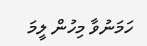ހަމަނުވާ މިހުން ލީމަ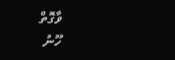ވާގޮތް
ހޫނު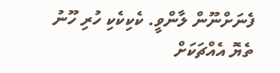ފެނަށްނޫން ލާންވީ. ކެކިކެކި ހުރި ހޫނު ތެޔޮ އެއްޗަކަށް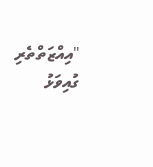"އިއްޒަތްތެރި ގުއިވަޅު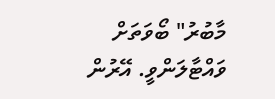މާބުރު" ބޯވަތަށް ވައްޓާލަންވީ. އޭރުން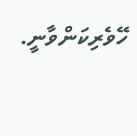ހޭވެރިކަންވާނީ.